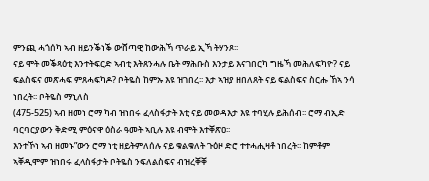ምንጪ ሓጎሰካ ኣብ ዘይንቕነቕ ውሸጣዊ ከውሕኻ ጥራይ ኢኻ ትሃንጾ፡፡
ናይ ሞት መቕጻዕቲ እንተትፍርድ ኣብቲ እትጸንሓሉ ቤት ማሕቡስ እንታይ እናገበርካ ግዜኻ መሕለፍካዮ? ናይ ፍልስፍና መጽሓፍ ምጸሓፍካዶ? ቦትዬስ ከምኡ እዩ ዝገበረ፡፡ እታ ኣዝያ ዘበለጸት ናይ ፍልስፍና ስርሑ ኸኣ ንሳ ነበረት፡፡ ቦትዬስ ማኒለስ
(475-525) ኣብ ዘመነ ሮማ ካብ ዝነበሩ ፈላስፋታት እቲ ናይ መወዳእታ እዩ ተባሂሉ ይሕሰብ፡፡ ሮማ ብኢድ ባርባርያውን ቅድሚ ምዕናዋ ዕስራ ዓመት ኣቢሉ እዩ ብሞት እተቐጽዐ፡፡
እንተኾነ ኣብ ዘመኑ”ውን ሮማ ነቲ ዘይትምለሰሉ ናይ ቁልቁለት ጉዕዞ ድሮ ተተሓሒዛቶ ነበረት፡፡ ከምቶም ኣቐዲሞም ዝነበሩ ፈላስፋታት ቦትዬስ ንፍለልስፍና ብዝረቐቐ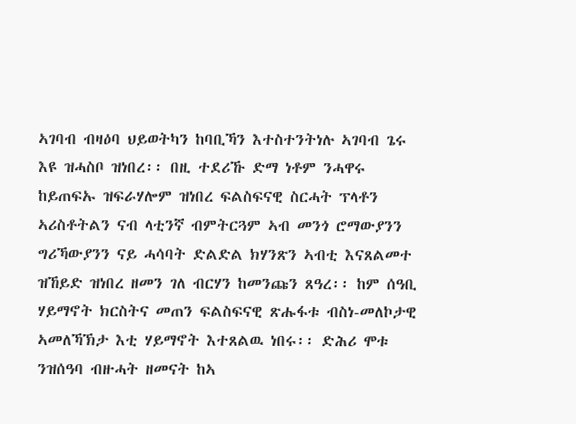ኣገባብ ብዛዕባ ህይወትካን ከባቢኻን እተስተንትነሉ ኣገባብ ጌሩ እዩ ዝሓስቦ ዝነበረ፡፡ በዚ ተደሪኹ ድማ ነቶም ንሓዋሩ ከይጠፍኡ ዝፍራሃሎም ዝነበረ ፍልስፍናዊ ስርሓት ፕላቶን ኣሪስቶትልን ናብ ላቲንኛ ብምትርጓም ኣብ መንጎ ሮማውያንን ግሪኻውያንን ናይ ሓሳባት ድልድል ክሃንጽን ኣብቲ እናጸልመተ ዝኸይድ ዝነበረ ዘመን ገለ ብርሃን ከመንጩን ጸዓረ፡፡ ከም ሰዓቢ ሃይማኖት ክርስትና መጠን ፍልስፍናዊ ጽሑፋቱ ብስነ-መለኮታዊ ኣመለኻኽታ እቲ ሃይማኖት እተጸልዉ ነበሩ፡፡ ድሕሪ ሞቱ ንዝሰዓባ ብዙሓት ዘመናት ከኣ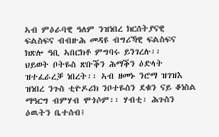ኣብ ምዕራባዊ ዓለም ንዝነበረ ክርሰትያናዊ ፍልስፍና ብብዙሕ መዳዩ ብግሪኻዊ ፍልስፍና ክጽሎ ዓቢ ኣበርክቶ ምግባሩ ይንገረሉ፡፡
ህይወት ቦትዬስ ጽቡቕን ሕማቕን ዕድላት ዝተፈራረቓ ነበረት፡፡ ኣብ ዘመኑ ንሮማ ዝገዝእ ዝነበረ ንጉስ ቲዮዶሪክ ንቦተዬስን ደቁን ናይ ቆነስል ማዓርግ ብምሃብ ሞጎሶም፡፡ ሃብቲ፡ ሕጉስን ዕዉትን ቤተሰብ፤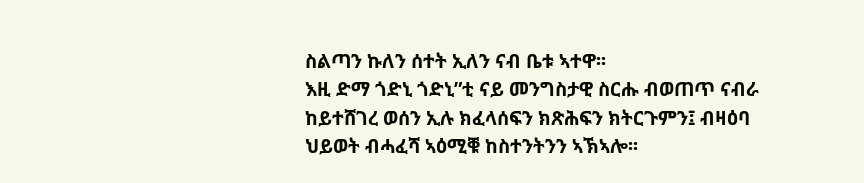ስልጣን ኩለን ሰተት ኢለን ናብ ቤቱ ኣተዋ፡፡
እዚ ድማ ጎድኒ ጎድኒ”ቲ ናይ መንግስታዊ ስርሑ ብወጠጥ ናብራ ከይተሸገረ ወሰን ኢሉ ክፈላሰፍን ክጽሕፍን ክትርጉምን፤ ብዛዕባ ህይወት ብሓፈሻ ኣዕሚቑ ከስተንትንን ኣኽኣሎ፡፡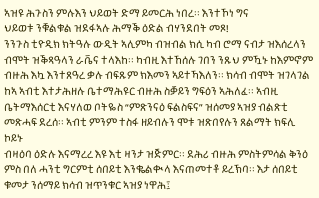ኣዝዩ ሕጉስን ምሉእን ህይወት ድማ ይመርሕ ነበረ፡፡ እንተኾነ ግና
ህይወቱ ንቑልቁል ዝደፋኣሉ ሕማቕ ዕድል ብሃንደበት መጾ!
ንንጉስ ቲዮዲክ ክትዓሉ ውዲት ኣሊምካ ብዝብል ክሲ ካብ ሮማ ናብታ ዝእሰረላን ብሞት ዝቕጻዓላን ራቬና ተላእከ፡፡ ካብዚ እተኸሰሉ ገበን ንጹህ ምዃኑ ከእምኖም ብዙሕ እኳ እንተጸዓረ ቃሉ ብፍጹም ክእመን ኣይተኻእለን፡፡ ክሳብ ብሞት ዝገላገል
ከኣ ኣብቲ እተታሕዘሉ ቤተማሕዩር ብዙሕ ስቓይን ግፍዕን ኣሕለፈ፡፡ ኣብዚ ቤትማእሰርቲ እናሃለወ ቦትዬስ “ምጽንናዕ ፍልስፍና” ዝሰመያ ኣዝያ ብልጽቲ መጽሓፍ ደረሰ፡፡ ኣብቲ ምንም ተስፋ ዘይብሉን ሞቱ ዝጽበየሉን ጸልማት ክፍሊ ኮይኑ
ብዛዕባ ዕድሉ እናማረረ እዩ እቲ ዛንታ ዝጅምር፡፡ ደሕሪ ብዙሕ ምስትምሳል ቅንዕ ምስ በለ ሓንቲ ግርምቲ ሰበይቲ እንቈልቊላ እናጠመተቶ ይረኽባ፡፡ እታ ሰበይቲ ቁመታ ንሰማይ ክሳብ ዝጥንቁር ኣዝያ ነዋሕ፤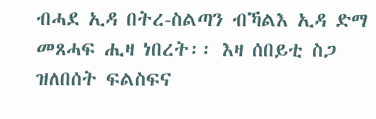ብሓደ ኢዳ በትረ-ስልጣን ብኻልእ ኢዳ ድማ መጸሓፍ ሒዛ ነበረት፡፡ እዛ ሰበይቲ ስጋ ዝለበሰት ፍልስፍና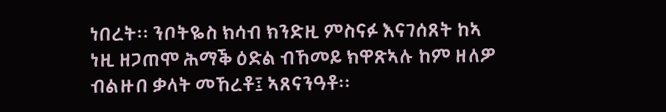ነበረት፡፡ ንቦትዬስ ክሳብ ክንድዚ ምስናፉ እናገሰጸት ከኣ ነዚ ዘጋጠሞ ሕማቕ ዕድል ብኸመይ ክዋጽኣሉ ከም ዘለዎ ብልዙበ ቃላት መኸረቶ፤ ኣጸናንዓቶ፡፡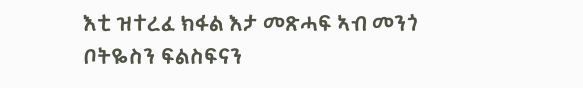እቲ ዝተረፈ ክፋል እታ መጽሓፍ ኣብ መንጎ ቦትዬስን ፍልስፍናን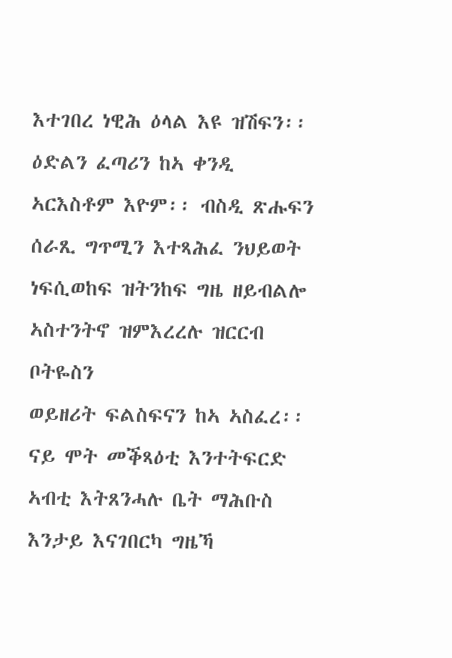እተገበረ ነዊሕ ዕላል እዩ ዝሽፍን፡፡ ዕድልን ፈጣሪን ከኣ ቀንዲ ኣርእስቶም እዮም፡፡ ብስዲ ጽሑፍን ሰራጺ ግጥሚን እተጻሕፈ ንህይወት ነፍሲወከፍ ዝትንከፍ ግዜ ዘይብልሎ ኣስተንትኖ ዝምእረረሉ ዝርርብ ቦትዬስን
ወይዘሪት ፍልስፍናን ከኣ ኣስፈረ፡፡
ናይ ሞት መቕጻዕቲ እንተትፍርድ ኣብቲ እትጸንሓሉ ቤት ማሕቡስ እንታይ እናገበርካ ግዜኻ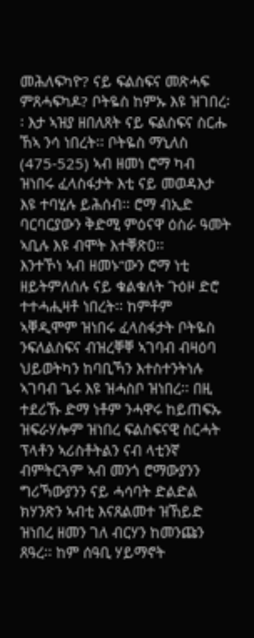መሕለፍካዮ? ናይ ፍልስፍና መጽሓፍ ምጸሓፍካዶ? ቦትዬስ ከምኡ እዩ ዝገበረ፡፡ እታ ኣዝያ ዘበለጸት ናይ ፍልስፍና ስርሑ ኸኣ ንሳ ነበረት፡፡ ቦትዬስ ማኒለስ (475-525) ኣብ ዘመነ ሮማ ካብ ዝነበሩ ፈላስፋታት እቲ ናይ መወዳእታ እዩ ተባሂሉ ይሕሰብ፡፡ ሮማ ብኢድ ባርባርያውን ቅድሚ ምዕናዋ ዕስራ ዓመት ኣቢሉ እዩ ብሞት እተቐጽዐ፡፡
እንተኾነ ኣብ ዘመኑ”ውን ሮማ ነቲ ዘይትምለሰሉ ናይ ቁልቁለት ጉዕዞ ድሮ ተተሓሒዛቶ ነበረት፡፡ ከምቶም ኣቐዲሞም ዝነበሩ ፈላስፋታት ቦትዬስ ንፍለልስፍና ብዝረቐቐ ኣገባብ ብዛዕባ ህይወትካን ከባቢኻን እተስተንትነሉ ኣገባብ ጌሩ እዩ ዝሓስቦ ዝነበረ፡፡ በዚ ተደሪኹ ድማ ነቶም ንሓዋሩ ከይጠፍኡ ዝፍራሃሎም ዝነበረ ፍልስፍናዊ ስርሓት ፕላቶን ኣሪስቶትልን ናብ ላቲንኛ ብምትርጓም ኣብ መንጎ ሮማውያንን ግሪኻውያንን ናይ ሓሳባት ድልድል ክሃንጽን ኣብቲ እናጸልመተ ዝኸይድ ዝነበረ ዘመን ገለ ብርሃን ከመንጩን ጸዓረ፡፡ ከም ሰዓቢ ሃይማኖት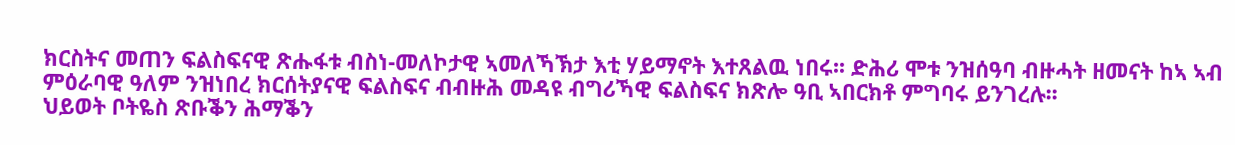ክርስትና መጠን ፍልስፍናዊ ጽሑፋቱ ብስነ-መለኮታዊ ኣመለኻኽታ እቲ ሃይማኖት እተጸልዉ ነበሩ፡፡ ድሕሪ ሞቱ ንዝሰዓባ ብዙሓት ዘመናት ከኣ ኣብ ምዕራባዊ ዓለም ንዝነበረ ክርሰትያናዊ ፍልስፍና ብብዙሕ መዳዩ ብግሪኻዊ ፍልስፍና ክጽሎ ዓቢ ኣበርክቶ ምግባሩ ይንገረሉ፡፡
ህይወት ቦትዬስ ጽቡቕን ሕማቕን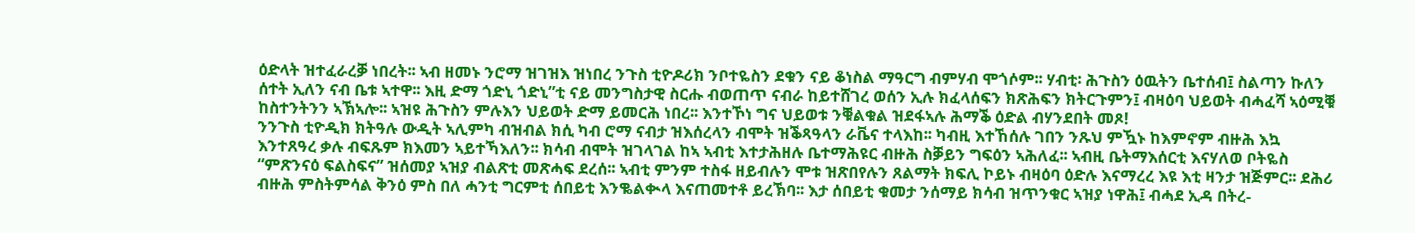ዕድላት ዝተፈራረቓ ነበረት፡፡ ኣብ ዘመኑ ንሮማ ዝገዝእ ዝነበረ ንጉስ ቲዮዶሪክ ንቦተዬስን ደቁን ናይ ቆነስል ማዓርግ ብምሃብ ሞጎሶም፡፡ ሃብቲ፡ ሕጉስን ዕዉትን ቤተሰብ፤ ስልጣን ኩለን ሰተት ኢለን ናብ ቤቱ ኣተዋ፡፡ እዚ ድማ ጎድኒ ጎድኒ”ቲ ናይ መንግስታዊ ስርሑ ብወጠጥ ናብራ ከይተሸገረ ወሰን ኢሉ ክፈላሰፍን ክጽሕፍን ክትርጉምን፤ ብዛዕባ ህይወት ብሓፈሻ ኣዕሚቑ ከስተንትንን ኣኽኣሎ፡፡ ኣዝዩ ሕጉስን ምሉእን ህይወት ድማ ይመርሕ ነበረ፡፡ እንተኾነ ግና ህይወቱ ንቑልቁል ዝደፋኣሉ ሕማቕ ዕድል ብሃንደበት መጾ!
ንንጉስ ቲዮዲክ ክትዓሉ ውዲት ኣሊምካ ብዝብል ክሲ ካብ ሮማ ናብታ ዝእሰረላን ብሞት ዝቕጻዓላን ራቬና ተላእከ፡፡ ካብዚ እተኸሰሉ ገበን ንጹህ ምዃኑ ከእምኖም ብዙሕ እኳ እንተጸዓረ ቃሉ ብፍጹም ክእመን ኣይተኻእለን፡፡ ክሳብ ብሞት ዝገላገል ከኣ ኣብቲ እተታሕዘሉ ቤተማሕዩር ብዙሕ ስቓይን ግፍዕን ኣሕለፈ፡፡ ኣብዚ ቤትማእሰርቲ እናሃለወ ቦትዬስ “ምጽንናዕ ፍልስፍና” ዝሰመያ ኣዝያ ብልጽቲ መጽሓፍ ደረሰ፡፡ ኣብቲ ምንም ተስፋ ዘይብሉን ሞቱ ዝጽበየሉን ጸልማት ክፍሊ ኮይኑ ብዛዕባ ዕድሉ እናማረረ እዩ እቲ ዛንታ ዝጅምር፡፡ ደሕሪ ብዙሕ ምስትምሳል ቅንዕ ምስ በለ ሓንቲ ግርምቲ ሰበይቲ እንቈልቊላ እናጠመተቶ ይረኽባ፡፡ እታ ሰበይቲ ቁመታ ንሰማይ ክሳብ ዝጥንቁር ኣዝያ ነዋሕ፤ ብሓደ ኢዳ በትረ-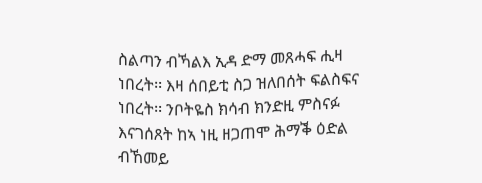ስልጣን ብኻልእ ኢዳ ድማ መጸሓፍ ሒዛ ነበረት፡፡ እዛ ሰበይቲ ስጋ ዝለበሰት ፍልስፍና ነበረት፡፡ ንቦትዬስ ክሳብ ክንድዚ ምስናፉ እናገሰጸት ከኣ ነዚ ዘጋጠሞ ሕማቕ ዕድል ብኸመይ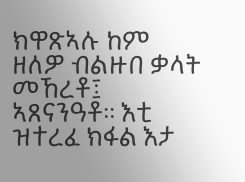ክዋጽኣሉ ከም ዘለዎ ብልዙበ ቃላት መኸረቶ፤ ኣጸናንዓቶ፡፡ እቲ ዝተረፈ ክፋል እታ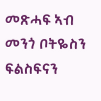መጽሓፍ ኣብ መንጎ ቦትዬስን ፍልስፍናን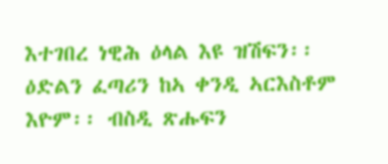እተገበረ ነዊሕ ዕላል እዩ ዝሽፍን፡፡ ዕድልን ፈጣሪን ከኣ ቀንዲ ኣርእስቶም እዮም፡፡ ብስዲ ጽሑፍን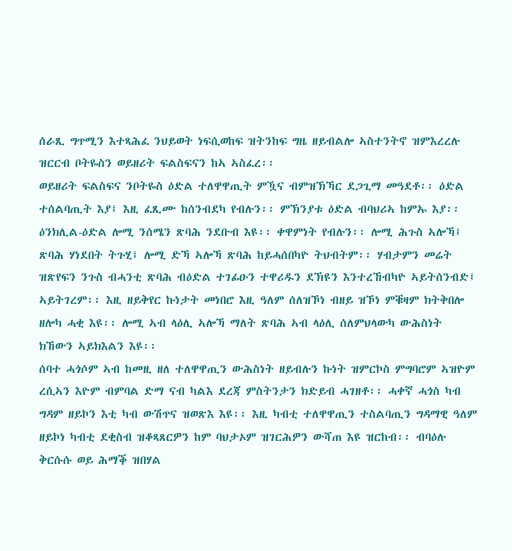ሰራጺ ግጥሚን እተጻሕፈ ንህይወት ነፍሲወከፍ ዝትንከፍ ግዜ ዘይብልሎ ኣስተንትኖ ዝምእረረሉ ዝርርብ ቦትዬስን ወይዘሪት ፍልስፍናን ከኣ ኣስፈረ፡፡
ወይዘሪት ፍልስፍና ንቦትዬስ ዕድል ተለዋዋጢት ምዃና ብምዝኽኻር ደጋጊማ መዓደቶ፡፡ ዕድል ተሰልባጢት እያ፤ እዚ ፈጺሙ ከሰንብደካ የብሉን፡፡ ምኽንያቱ ዕድል ብባህሪኣ ከምኡ እያ፡፡ ዕንክሊል-ዕድል ሎሚ ንሰሜን ጽባሕ ንደቡብ እዩ፡፡ ቀዋምነት የብሉን፡፡ ሎሚ ሕጉስ ኣሎኻ፤ ጽባሕ ሃነደበት ትጉሂ፤ ሎሚ ድኻ ኣሎኻ ጽባሕ ከይሓሰበካዮ ትህብትም፡፡ ሃብታምን መሬት ዝጽየፍን ንጉስ ብሓንቲ ጽባሕ ብዕድል ተገፊዑን ተዋሪዱን ደኽዩን እንተረኸብካዮ ኣይትሰንብድ፤ ኣይትገረም፡፡ እዚ ዘይቅየር ኩነታት መነበሮ እዚ ዓለም ሰለዝኾነ ብዘይ ዝኾነ ምቑዛም ክትቅበሎ ዘሎካ ሓቂ እዩ፡፡ ሎሚ ኣብ ላዕሊ ኣሎኻ ማለት ጽባሕ ኣብ ላዕሊ ሰለምህላውካ ውሕስነት ክኸውን ኣይክእልን እዩ፡፡
ሰባተ ሓጎሶም ኣብ ከመዚ ዘለ ተለዋዋጢን ውሕስነት ዘይብሉን ኩነት ዝምርኮስ ምግባሮም ኣዝዮም ረሲኣን እዮም ብምባል ድማ ናብ ካልእ ደረጃ ምስትንታን ክድይብ ሓገዘቶ፡፡ ሓቀኛ ሓጎስ ካብ ግዳም ዘይኮን እቲ ካብ ውሽጥና ዝወጽእ እዩ፡፡ እዚ ካብቲ ተለዋዋጢን ተስልባጢን ግዳማዊ ዓለም ዘይኮነ ካብቲ ደቂስብ ዝቆጻጸርዎን ከም ባህታኦም ዝገርሕዎን ውሻጠ እዩ ዝርከብ፡፡ ብባዕሉ ቅርሱሱ ወይ ሕማቕ ዝበሃል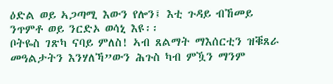ዕድል ወይ ኣጋጣሚ እውን የሎን፤ እቲ ጉዳይ ብኸመይ ንጥምቶ ወይ ንርድኦ ወሳኒ እዩ፡፡
ቦትዬስ ገጽካ ናባይ ምለስ! ኣብ ጸልማት ማእሰርቲን ዝቑጸራ መዓልታትን እንሃለኻ”ውን ሕጉስ ካብ ምዃን ማንም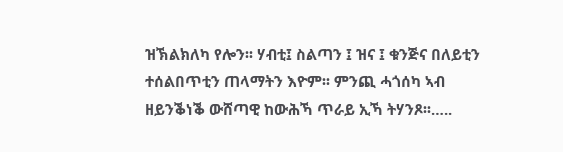ዝኽልክለካ የሎን፡፡ ሃብቲ፤ ስልጣን ፤ ዝና ፤ ቁንጅና በለይቲን ተሰልበጥቲን ጠላማትን እዮም፡፡ ምንጪ ሓጎሰካ ኣብ ዘይንቕነቕ ውሸጣዊ ከውሕኻ ጥራይ ኢኻ ትሃንጾ፡፡…..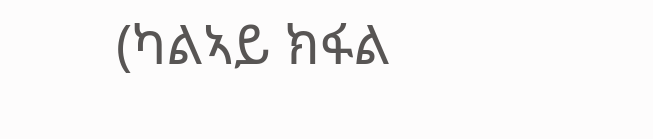(ካልኣይ ክፋል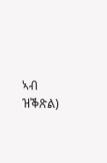ኣብ ዝቕጽል)